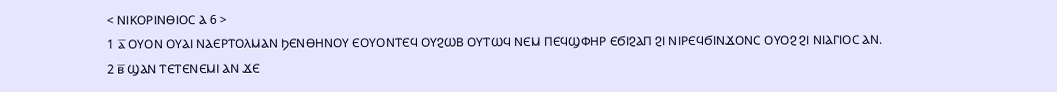< ⲚⲒⲔⲞⲢⲒⲚⲐⲒⲞⲤ Ⲁ 6 >
1 ⲁ̅ ⲞⲨⲞⲚ ⲞⲨⲀⲒ ⲚⲀⲈⲢⲦⲞⲖⲘⲀⲚ ϦⲈⲚⲐⲎⲚⲞⲨ ⲈⲞⲨⲞⲚⲦⲈϤ ⲞⲨϨⲰⲂ ⲞⲨⲦⲰϤ ⲚⲈⲘ ⲠⲈϤϢⲪⲎⲢ ⲈϬⲒϨⲀⲠ ϨⲒ ⲚⲒⲢⲈϤϬⲒⲚϪⲞⲚⲤ ⲞⲨⲞϨ ϨⲒ ⲚⲒⲀⲄⲒⲞⲤ ⲀⲚ.
2 ⲃ̅ ϢⲀⲚ ⲦⲈⲦⲈⲚⲈⲘⲒ ⲀⲚ ϪⲈ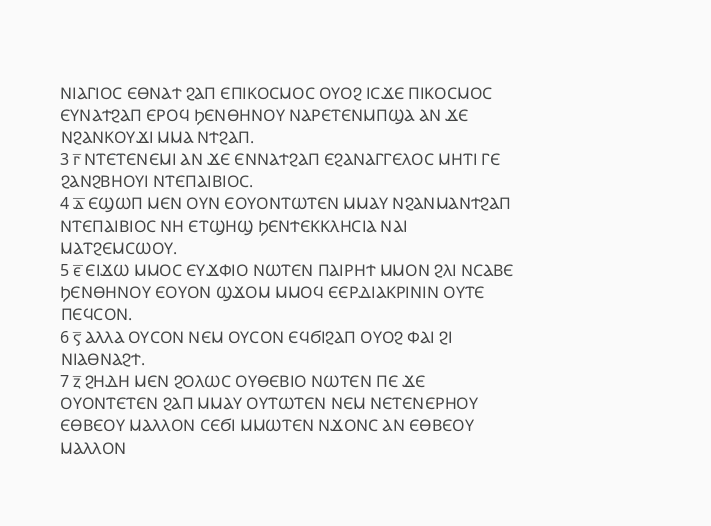ⲚⲒⲀⲄⲒⲞⲤ ⲈⲐⲚⲀϮ ϨⲀⲠ ⲈⲠⲒⲔⲞⲤⲘⲞⲤ ⲞⲨⲞϨ ⲒⲤϪⲈ ⲠⲒⲔⲞⲤⲘⲞⲤ ⲈⲨⲚⲀϮϨⲀⲠ ⲈⲢⲞϤ ϦⲈⲚⲐⲎⲚⲞⲨ ⲚⲀⲢⲈⲦⲈⲚⲘⲠϢⲀ ⲀⲚ ϪⲈ ⲚϨⲀⲚⲔⲞⲨϪⲒ ⲘⲘⲀ ⲚϮϨⲀⲠ.
3 ⲅ̅ ⲚⲦⲈⲦⲈⲚⲈⲘⲒ ⲀⲚ ϪⲈ ⲈⲚⲚⲀϮϨⲀⲠ ⲈϨⲀⲚⲀⲄⲄⲈⲖⲞⲤ ⲘⲎⲦⲒ ⲄⲈ ϨⲀⲚϨⲂⲎⲞⲨⲒ ⲚⲦⲈⲠⲀⲒⲂⲒⲞⲤ.
4 ⲇ̅ ⲈϢⲰⲠ ⲘⲈⲚ ⲞⲨⲚ ⲈⲞⲨⲞⲚⲦⲰⲦⲈⲚ ⲘⲘⲀⲨ ⲚϨⲀⲚⲘⲀⲚϮϨⲀⲠ ⲚⲦⲈⲠⲀⲒⲂⲒⲞⲤ ⲚⲎ ⲈⲦϢⲎϢ ϦⲈⲚϮⲈⲔⲔⲖⲎⲤⲒⲀ ⲚⲀⲒ ⲘⲀⲦϨⲈⲘⲤⲰⲞⲨ.
5 ⲉ̅ ⲈⲒϪⲰ ⲘⲘⲞⲤ ⲈⲨϪⲪⲒⲞ ⲚⲰⲦⲈⲚ ⲠⲀⲒⲢⲎϮ ⲘⲘⲞⲚ ϨⲖⲒ ⲚⲤⲀⲂⲈ ϦⲈⲚⲐⲎⲚⲞⲨ ⲈⲞⲨⲞⲚ ϢϪⲞⲘ ⲘⲘⲞϤ ⲈⲈⲢⲆⲒⲀⲔⲢⲒⲚⲒⲚ ⲞⲨⲦⲈ ⲠⲈϤⲤⲞⲚ.
6 ⲋ̅ ⲀⲖⲖⲀ ⲞⲨⲤⲞⲚ ⲚⲈⲘ ⲞⲨⲤⲞⲚ ⲈϤϬⲒϨⲀⲠ ⲞⲨⲞϨ ⲪⲀⲒ ϨⲒ ⲚⲒⲀⲐⲚⲀϨϮ.
7 ⲍ̅ ϨⲎⲆⲎ ⲘⲈⲚ ϨⲞⲖⲰⲤ ⲞⲨⲐⲈⲂⲒⲞ ⲚⲰⲦⲈⲚ ⲠⲈ ϪⲈ ⲞⲨⲞⲚⲦⲈⲦⲈⲚ ϨⲀⲠ ⲘⲘⲀⲨ ⲞⲨⲦⲰⲦⲈⲚ ⲚⲈⲘ ⲚⲈⲦⲈⲚⲈⲢⲎⲞⲨ ⲈⲐⲂⲈⲞⲨ ⲘⲀⲖⲖⲞⲚ ⲤⲈϬⲒ ⲘⲘⲰⲦⲈⲚ ⲚϪⲞⲚⲤ ⲀⲚ ⲈⲐⲂⲈⲞⲨ ⲘⲀⲖⲖⲞⲚ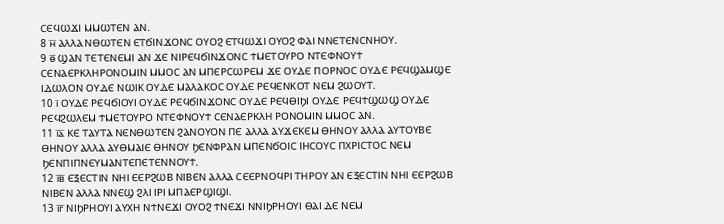ⲤⲈϤⲰϪⲒ ⲘⲘⲰⲦⲈⲚ ⲀⲚ.
8 ⲏ̅ ⲀⲖⲖⲀ ⲚⲐⲰⲦⲈⲚ ⲈⲦϬⲒⲚϪⲞⲚⲤ ⲞⲨⲞϨ ⲈⲦϤⲰϪⲒ ⲞⲨⲞϨ ⲪⲀⲒ ⲚⲚⲈⲦⲈⲚⲤⲚⲎⲞⲨ.
9 ⲑ̅ ϢⲀⲚ ⲦⲈⲦⲈⲚⲈⲘⲒ ⲀⲚ ϪⲈ ⲚⲒⲢⲈϤϬⲒⲚϪⲞⲚⲤ ϮⲘⲈⲦⲞⲨⲢⲞ ⲚⲦⲈⲪⲚⲞⲨϮ ⲤⲈⲚⲀⲈⲢⲔⲖⲎⲢⲞⲚⲞⲘⲒⲚ ⲘⲘⲞⲤ ⲀⲚ ⲘⲠⲈⲢⲤⲰⲢⲈⲘ ϪⲈ ⲞⲨⲆⲈ ⲠⲞⲢⲚⲞⲤ ⲞⲨⲆⲈ ⲢⲈϤϢⲀⲘϢⲈ ⲒⲆⲰⲖⲞⲚ ⲞⲨⲆⲈ ⲚⲰⲒⲔ ⲞⲨⲆⲈ ⲘⲀⲖⲀⲔⲞⲤ ⲞⲨⲆⲈ ⲢⲈϤⲈⲚⲔⲞⲦ ⲚⲈⲘ ϨⲰⲞⲨⲦ.
10 ⲓ̅ ⲞⲨⲆⲈ ⲢⲈϤϬⲒⲞⲨⲒ ⲞⲨⲆⲈ ⲢⲈϤϬⲒⲚϪⲞⲚⲤ ⲞⲨⲆⲈ ⲢⲈϤⲐⲒϦⲒ ⲞⲨⲆⲈ ⲢⲈϤϮϢⲰϢ ⲞⲨⲆⲈ ⲢⲈϤϨⲰⲖⲈⲘ ϮⲘⲈⲦⲞⲨⲢⲞ ⲚⲦⲈⲪⲚⲞⲨϮ ⲤⲈⲚⲀⲈⲢⲔⲖⲎ ⲢⲞⲚⲞⲘⲒⲚ ⲘⲘⲞⲤ ⲀⲚ.
11 ⲓ̅ⲁ̅ ⲔⲈ ⲦⲀⲨⲦⲀ ⲚⲈⲚⲐⲰⲦⲈⲚ ϨⲀⲚⲞⲨⲞⲚ ⲠⲈ ⲀⲖⲖⲀ ⲀⲨϪⲈⲔⲈⲘ ⲐⲎⲚⲞⲨ ⲀⲖⲖⲀ ⲀⲨⲦⲞⲨⲂⲈ ⲐⲎⲚⲞⲨ ⲀⲖⲖⲀ ⲀⲨⲐⲘⲀⲒⲈ ⲐⲎⲚⲞⲨ ϦⲈⲚⲪⲢⲀⲚ ⲘⲠⲈⲚϬⲞⲒⲤ ⲒⲎⲤⲞⲨⲤ ⲠⲬⲢⲒⲤⲦⲞⲤ ⲚⲈⲘ ϦⲈⲚⲠⲒⲠⲚⲈⲨⲘⲀⲚⲦⲈⲠⲈⲦⲈⲚⲚⲞⲨϮ.
12 ⲓ̅ⲃ̅ ⲈⲜⲈⲤⲦⲒⲚ ⲚⲎⲒ ⲈⲈⲢϨⲰⲂ ⲚⲒⲂⲈⲚ ⲀⲖⲖⲀ ⲤⲈⲈⲢⲚⲞϤⲢⲒ ⲦⲎⲢⲞⲨ ⲀⲚ ⲈⲜⲈⲤⲦⲒⲚ ⲚⲎⲒ ⲈⲈⲢϨⲰⲂ ⲚⲒⲂⲈⲚ ⲀⲖⲖⲀ ⲚⲚⲈϢ ϨⲖⲒ ⲒⲢⲒ ⲘⲠⲀⲈⲢϢⲒϢⲒ.
13 ⲓ̅ⲅ̅ ⲚⲒϦⲢⲎⲞⲨⲒ ⲀⲨⲬⲎ ⲚϮⲚⲈϪⲒ ⲞⲨⲞϨ ϮⲚⲈϪⲒ ⲚⲚⲒϦⲢⲎⲞⲨⲒ ⲐⲀⲒ ⲆⲈ ⲚⲈⲘ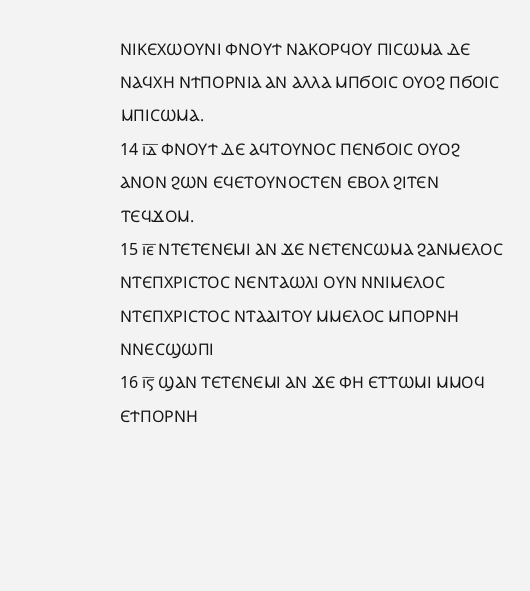ⲚⲒⲔⲈⲬⲰⲞⲨⲚⲒ ⲪⲚⲞⲨϮ ⲚⲀⲔⲞⲢϤⲞⲨ ⲠⲒⲤⲰⲘⲀ ⲆⲈ ⲚⲀϤⲬⲎ ⲚϮⲠⲞⲢⲚⲒⲀ ⲀⲚ ⲀⲖⲖⲀ ⲘⲠϬⲞⲒⲤ ⲞⲨⲞϨ ⲠϬⲞⲒⲤ ⲘⲠⲒⲤⲰⲘⲀ.
14 ⲓ̅ⲇ̅ ⲪⲚⲞⲨϮ ⲆⲈ ⲀϤⲦⲞⲨⲚⲞⲤ ⲠⲈⲚϬⲞⲒⲤ ⲞⲨⲞϨ ⲀⲚⲞⲚ ϨⲰⲚ ⲈϤⲈⲦⲞⲨⲚⲞⲤⲦⲈⲚ ⲈⲂⲞⲖ ϨⲒⲦⲈⲚ ⲦⲈϤϪⲞⲘ.
15 ⲓ̅ⲉ̅ ⲚⲦⲈⲦⲈⲚⲈⲘⲒ ⲀⲚ ϪⲈ ⲚⲈⲦⲈⲚⲤⲰⲘⲀ ϨⲀⲚⲘⲈⲖⲞⲤ ⲚⲦⲈⲠⲬⲢⲒⲤⲦⲞⲤ ⲚⲈⲚⲦⲀⲰⲖⲒ ⲞⲨⲚ ⲚⲚⲒⲘⲈⲖⲞⲤ ⲚⲦⲈⲠⲬⲢⲒⲤⲦⲞⲤ ⲚⲦⲀⲀⲒⲦⲞⲨ ⲘⲘⲈⲖⲞⲤ ⲘⲠⲞⲢⲚⲎ ⲚⲚⲈⲤϢⲰⲠⲒ
16 ⲓ̅ⲋ̅ ϢⲀⲚ ⲦⲈⲦⲈⲚⲈⲘⲒ ⲀⲚ ϪⲈ ⲪⲎ ⲈⲦⲦⲰⲘⲒ ⲘⲘⲞϤ ⲈϮⲠⲞⲢⲚⲎ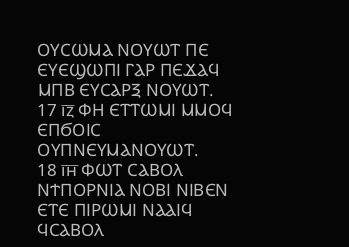ⲞⲨⲤⲰⲘⲀ ⲚⲞⲨⲰⲦ ⲠⲈ ⲈⲨⲈϢⲰⲠⲒ ⲄⲀⲢ ⲠⲈϪⲀϤ ⲘⲠⲂ ⲈⲨⲤⲀⲢⲜ ⲚⲞⲨⲰⲦ.
17 ⲓ̅ⲍ̅ ⲪⲎ ⲈⲦⲦⲰⲘⲒ ⲘⲘⲞϤ ⲈⲠϬⲞⲒⲤ ⲞⲨⲠⲚⲈⲨⲘⲀⲚⲞⲨⲰⲦ.
18 ⲓ̅ⲏ̅ ⲪⲰⲦ ⲤⲀⲂⲞⲖ ⲚϮⲠⲞⲢⲚⲒⲀ ⲚⲞⲂⲒ ⲚⲒⲂⲈⲚ ⲈⲦⲈ ⲠⲒⲢⲰⲘⲒ ⲚⲀⲀⲒϤ ϤⲤⲀⲂⲞⲖ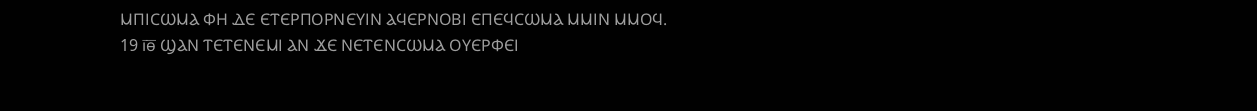ⲘⲠⲒⲤⲰⲘⲀ ⲪⲎ ⲆⲈ ⲈⲦⲈⲢⲠⲞⲢⲚⲈⲨⲒⲚ ⲀϤⲈⲢⲚⲞⲂⲒ ⲈⲠⲈϤⲤⲰⲘⲀ ⲘⲘⲒⲚ ⲘⲘⲞϤ.
19 ⲓ̅ⲑ̅ ϢⲀⲚ ⲦⲈⲦⲈⲚⲈⲘⲒ ⲀⲚ ϪⲈ ⲚⲈⲦⲈⲚⲤⲰⲘⲀ ⲞⲨⲈⲢⲪⲈⲒ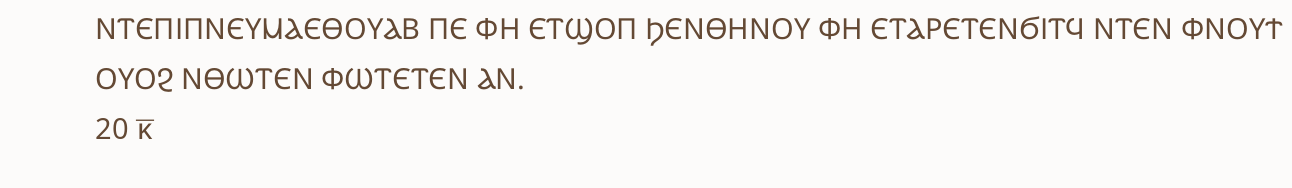ⲚⲦⲈⲠⲒⲠⲚⲈⲨⲘⲀⲈⲐⲞⲨⲀⲂ ⲠⲈ ⲪⲎ ⲈⲦϢⲞⲠ ϦⲈⲚⲐⲎⲚⲞⲨ ⲪⲎ ⲈⲦⲀⲢⲈⲦⲈⲚϬⲒⲦϤ ⲚⲦⲈⲚ ⲪⲚⲞⲨϮ ⲞⲨⲞϨ ⲚⲐⲰⲦⲈⲚ ⲪⲰⲦⲈⲦⲈⲚ ⲀⲚ.
20 ⲕ̅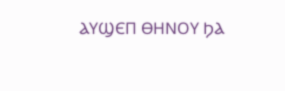ⲀⲨϢⲈⲠ ⲐⲎⲚⲞⲨ ϦⲀ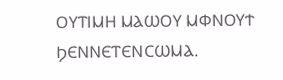ⲞⲨⲦⲒⲘⲎ ⲘⲀⲰⲞⲨ ⲘⲪⲚⲞⲨϮ ϦⲈⲚⲚⲈⲦⲈⲚⲤⲰⲘⲀ.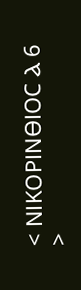< ⲚⲒⲔⲞⲢⲒⲚⲐⲒⲞⲤ Ⲁ 6 >